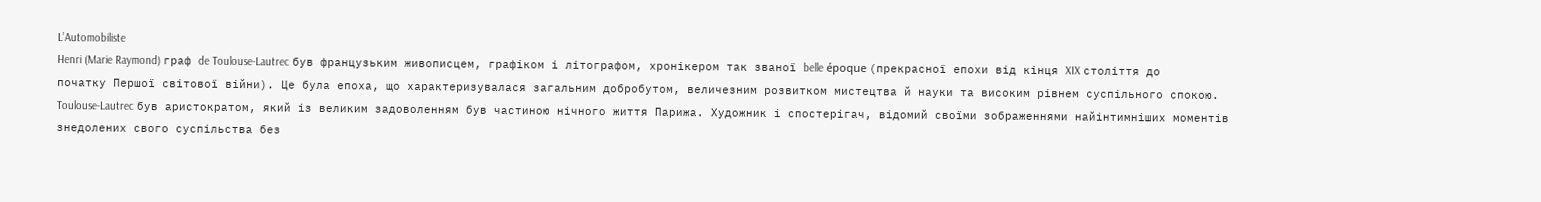L’Automobiliste
Henri (Marie Raymond) граф de Toulouse-Lautrec був французьким живописцем, графіком і літографом, хронікером так званої belle époque (прекрасної епохи від кінця XIX століття до початку Першої світової війни). Це була епоха, що характеризувалася загальним добробутом, величезним розвитком мистецтва й науки та високим рівнем суспільного спокою. Toulouse-Lautrec був аристократом, який із великим задоволенням був частиною нічного життя Парижа. Художник і спостерігач, відомий своїми зображеннями найінтимніших моментів знедолених свого суспільства без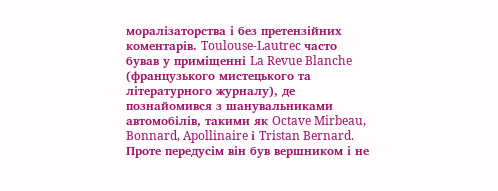моралізаторства і без претензійних коментарів. Toulouse-Lautrec часто бував у приміщенні La Revue Blanche (французького мистецького та літературного журналу), де познайомився з шанувальниками автомобілів, такими як Octave Mirbeau, Bonnard, Apollinaire і Tristan Bernard. Проте передусім він був вершником і не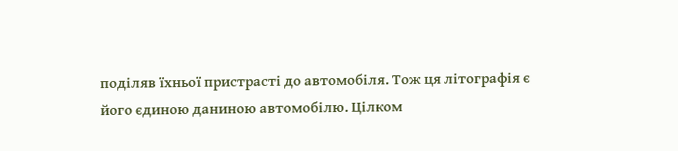поділяв їхньої пристрасті до автомобіля. Тож ця літографія є його єдиною даниною автомобілю. Цілком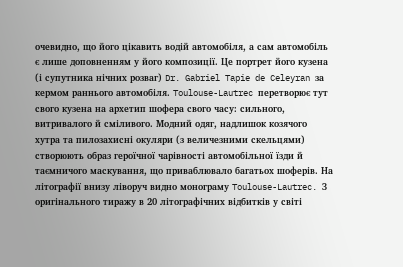очевидно, що його цікавить водій автомобіля, а сам автомобіль є лише доповненням у його композиції. Це портрет його кузена (і супутника нічних розваг) Dr. Gabriel Tapie de Celeyran за кермом раннього автомобіля. Toulouse-Lautrec перетворює тут свого кузена на архетип шофера свого часу: сильного, витривалого й сміливого. Модний одяг, надлишок козячого хутра та пилозахисні окуляри (з величезними скельцями) створюють образ героїчної чарівності автомобільної їзди й таємничого маскування, що приваблювало багатьох шоферів. На літографії внизу ліворуч видно монограму Toulouse-Lautrec. З оригінального тиражу в 20 літографічних відбитків у світі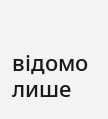відомо лише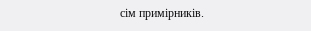сім примірників.